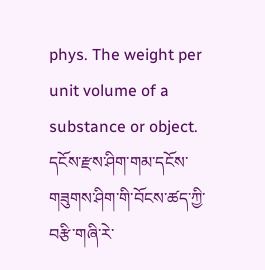phys. The weight per unit volume of a substance or object. དངོས་རྫས་ཤིག་གམ་དངོས་གཟུགས་ཤིག་གི་བོངས་ཚད་ཀྱི་བརྩི་གཞི་རེ་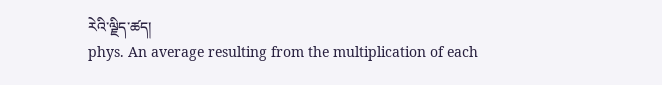རེའི་ལྗིད་ཚད།
phys. An average resulting from the multiplication of each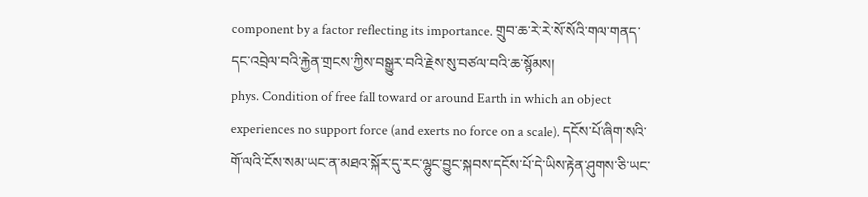component by a factor reflecting its importance. གྲུབ་ཆ་རེ་རེ་སོ་སོའི་གལ་གནད་དང་འབྲེལ་བའི་རྐྱེན་གྲངས་ཀྱིས་བསྒྱུར་བའི་རྗེས་སུ་བཙལ་བའི་ཆ་སྙོམས།
phys. Condition of free fall toward or around Earth in which an object experiences no support force (and exerts no force on a scale). དངོས་པོ་ཞིག་སའི་གོ་ལའི་ངོས་སམ་ཡང་ན་མཐའ་སྐོར་དུ་རང་ལྷུང་བྱུང་སྐབས་དངོས་པོ་དེ་ཡིས་རྟེན་ཤུགས་ཅི་ཡང་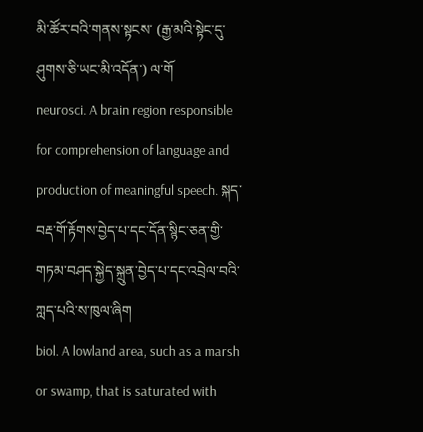མི་ཚོར་བའི་གནས་སྟངས་ (རྒྱ་མའི་སྟེང་དུ་ཤུགས་ཅི་ཡང་མི་འདོན་) ལ་གོ
neurosci. A brain region responsible for comprehension of language and production of meaningful speech. སྐད་བརྡ་གོ་རྟོགས་བྱེད་པ་དང་དོན་སྙིང་ཅན་གྱི་གཏམ་བཤད་སྐྱེད་སྐྲུན་བྱེད་པ་དང་འབྲེལ་བའི་ཀླད་པའི་ས་ཁུལ་ཞིག
biol. A lowland area, such as a marsh or swamp, that is saturated with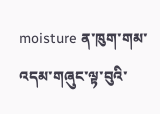moisture ན་ཁུག་གམ་འདམ་གཞུང་ལྟ་བུའི་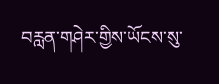བརླན་གཤེར་གྱིས་ཡོངས་སུ་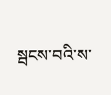སྦངས་བའི་ས་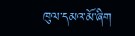ཁུལ་དམའ་མོ་ཞིག